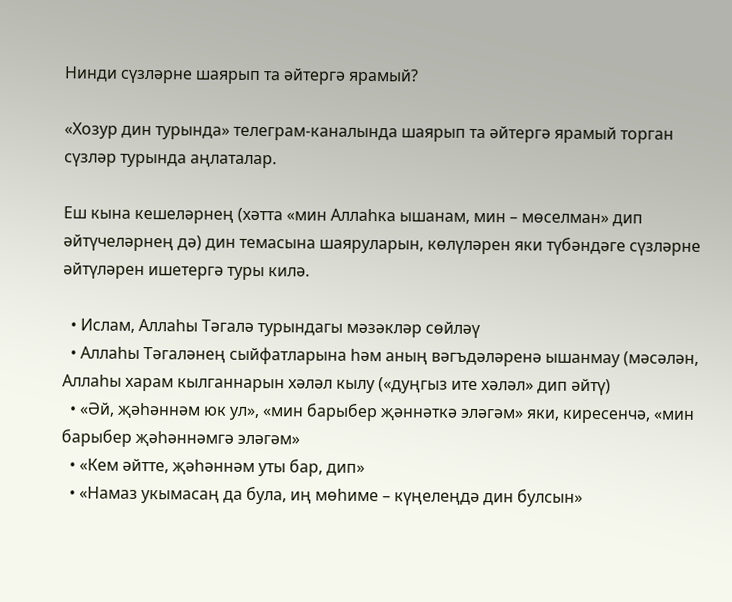Нинди сүзләрне шаярып та әйтергә ярамый?

«Хозур дин турында» телеграм-каналында шаярып та әйтергә ярамый торган сүзләр турында аңлаталар.

Еш кына кешеләрнең (хәтта «мин Аллаһка ышанам, мин – мөселман» дип әйтүчеләрнең дә) дин темасына шаяруларын, көлүләрен яки түбәндәге сүзләрне әйтүләрен ишетергә туры килә.

  • Ислам, Аллаһы Тәгалә турындагы мәзәкләр сөйләү
  • Аллаһы Тәгаләнең сыйфатларына һәм аның вәгъдәләренә ышанмау (мәсәлән, Аллаһы харам кылганнарын хәләл кылу («дуңгыз ите хәләл» дип әйтү)
  • «Әй, җәһәннәм юк ул», «мин барыбер җәннәткә эләгәм» яки, киресенчә, «мин барыбер җәһәннәмгә эләгәм»
  • «Кем әйтте, җәһәннәм уты бар, дип»
  • «Намаз укымасаң да була, иң мөһиме – күңелеңдә дин булсын»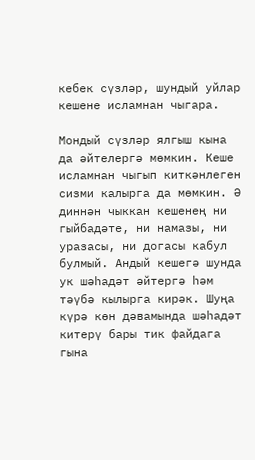кебек сүзләр, шундый уйлар кешене исламнан чыгара.

Мондый сүзләр ялгыш кына да әйтелергә мөмкин. Кеше исламнан чыгып киткәнлеген сизми калырга да мөмкин. Ә диннән чыккан кешенең ни гыйбадәте, ни намазы, ни уразасы, ни догасы кабул булмый. Андый кешегә шунда ук шәһадәт әйтергә һәм тәүбә кылырга кирәк. Шуңа күрә көн дәвамында шәһадәт китерү бары тик файдага гына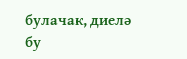булачак, диелә бу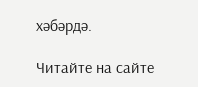хәбәрдә.

Читайте на сайте